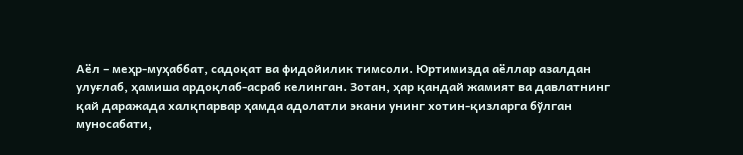Аёл – меҳр-муҳаббат, садоқат ва фидойилик тимсоли. Юртимизда аёллар азалдан улуғлаб, ҳамиша ардоқлаб-асраб келинган. Зотан, ҳар қандай жамият ва давлатнинг қай даражада халқпарвар ҳамда адолатли экани унинг хотин-қизларга бўлган муносабати,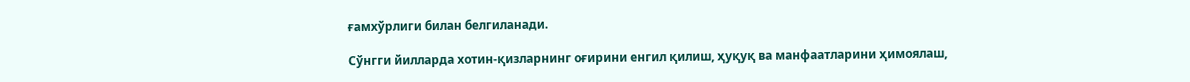ғамхўрлиги билан белгиланади.

Сўнгги йилларда хотин-қизларнинг оғирини енгил қилиш, ҳуқуқ ва манфаатларини ҳимоялаш,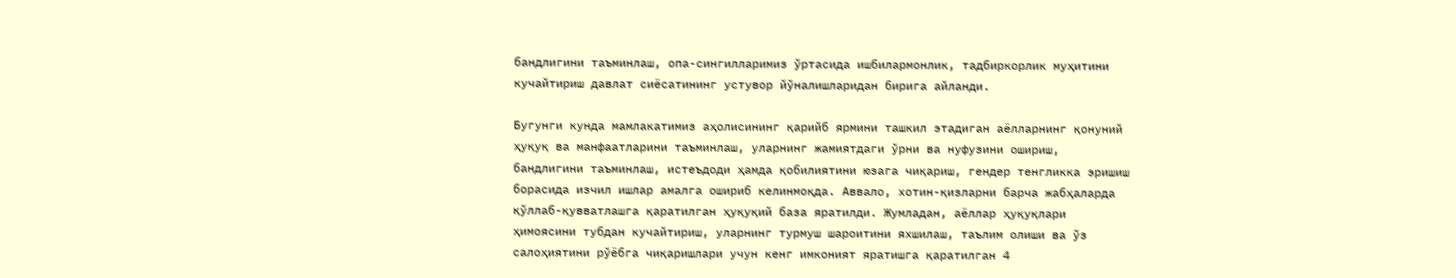бандлигини таъминлаш, опа-сингилларимиз ўртасида ишбилармонлик, тадбиркорлик муҳитини кучайтириш давлат сиёсатининг устувор йўналишларидан бирига айланди.

Бугунги кунда мамлакатимиз аҳолисининг қарийб ярмини ташкил этадиган аёлларнинг қонуний ҳуқуқ ва манфаатларини таъминлаш, уларнинг жамиятдаги ўрни ва нуфузини ошириш, бандлигини таъминлаш, истеъдоди ҳамда қобилиятини юзага чиқариш, гендер тенгликка эришиш борасида изчил ишлар амалга ошириб келинмоқда. Аввало, хотин-қизларни барча жабҳаларда қўллаб-қувватлашга қаратилган ҳуқуқий база яратилди. Жумладан, аёллар ҳуқуқлари ҳимоясини тубдан кучайтириш, уларнинг турмуш шароитини яхшилаш, таълим олиши ва ўз салоҳиятини рўёбга чиқаришлари учун кенг имконият яратишга қаратилган 4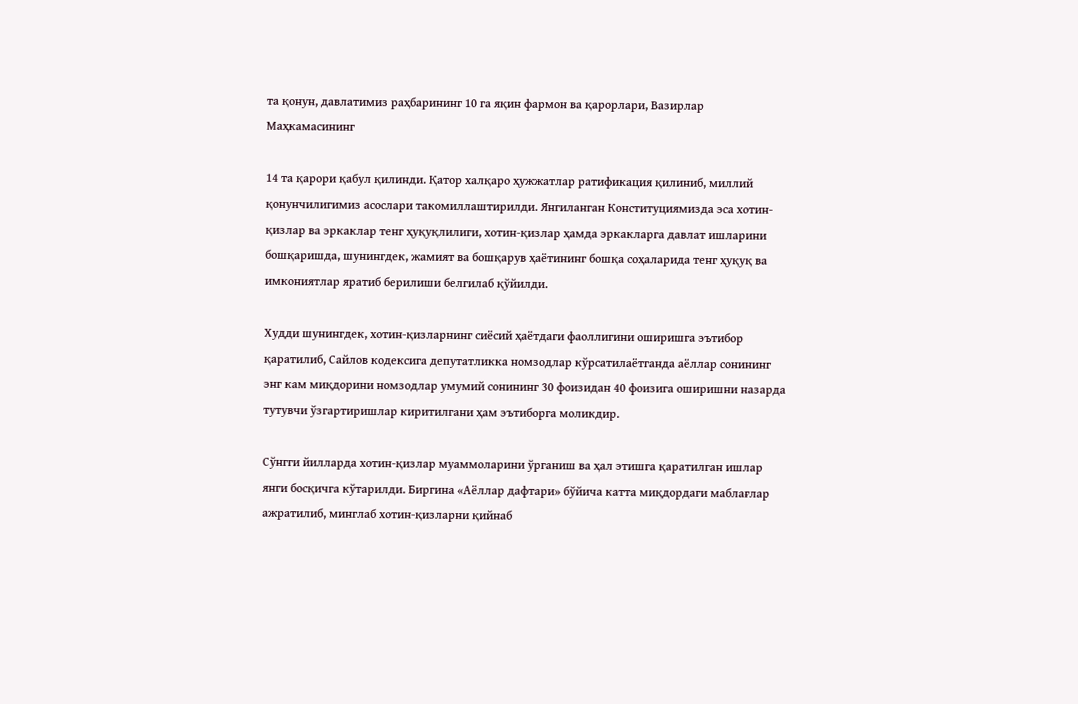та қонун, давлатимиз раҳбарининг 10 га яқин фармон ва қарорлари, Вазирлар Маҳкамасининг

14 та қарори қабул қилинди. Қатор халқаро ҳужжатлар ратификация қилиниб, миллий қонунчилигимиз асослари такомиллаштирилди. Янгиланган Конституциямизда эса хотин-қизлар ва эркаклар тенг ҳуқуқлилиги, хотин-қизлар ҳамда эркакларга давлат ишларини бошқаришда, шунингдек, жамият ва бошқарув ҳаётининг бошқа соҳаларида тенг ҳуқуқ ва имкониятлар яратиб берилиши белгилаб қўйилди.

Худди шунингдек, хотин-қизларнинг сиёсий ҳаётдаги фаоллигини оширишга эътибор қаратилиб, Сайлов кодексига депутатликка номзодлар кўрсатилаётганда аёллар сонининг энг кам миқдорини номзодлар умумий сонининг 30 фоизидан 40 фоизига оширишни назарда тутувчи ўзгартиришлар киритилгани ҳам эътиборга моликдир.

Сўнгги йилларда хотин-қизлар муаммоларини ўрганиш ва ҳал этишга қаратилган ишлар янги босқичга кўтарилди. Биргина «Аёллар дафтари» бўйича катта миқдордаги маблағлар ажратилиб, минглаб хотин-қизларни қийнаб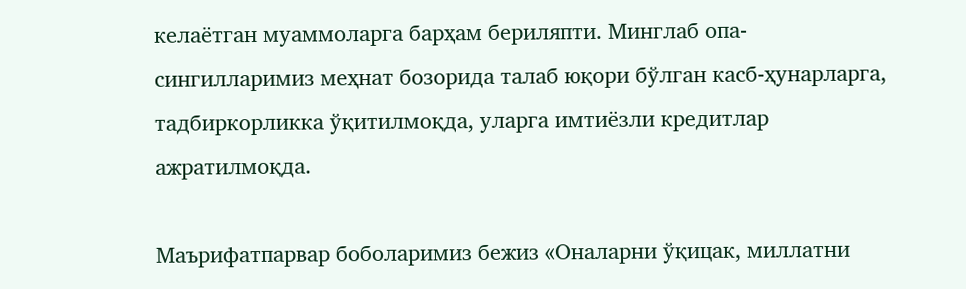келаётган муаммоларга барҳам бериляпти. Минглаб опа-сингилларимиз меҳнат бозорида талаб юқори бўлган касб-ҳунарларга, тадбиркорликка ўқитилмоқда, уларга имтиёзли кредитлар ажратилмоқда.

Маърифатпарвар боболаримиз бежиз «Оналарни ўқицак, миллатни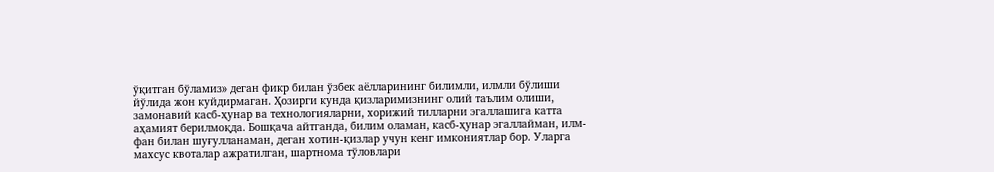ўқитган бўламиз» деган фикр билан ўзбек аёлларининг билимли, илмли бўлиши йўлида жон куйдирмаган. Ҳозирги кунда қизларимизнинг олий таълим олиши, замонавий касб-ҳунар ва технологияларни, хорижий тилларни эгаллашига катта аҳамият берилмоқда. Бошқача айтганда, билим оламан, касб-ҳунар эгаллайман, илм-фан билан шуғулланаман, деган хотин-қизлар учун кенг имкониятлар бор. Уларга махсус квоталар ажратилган, шартнома тўловлари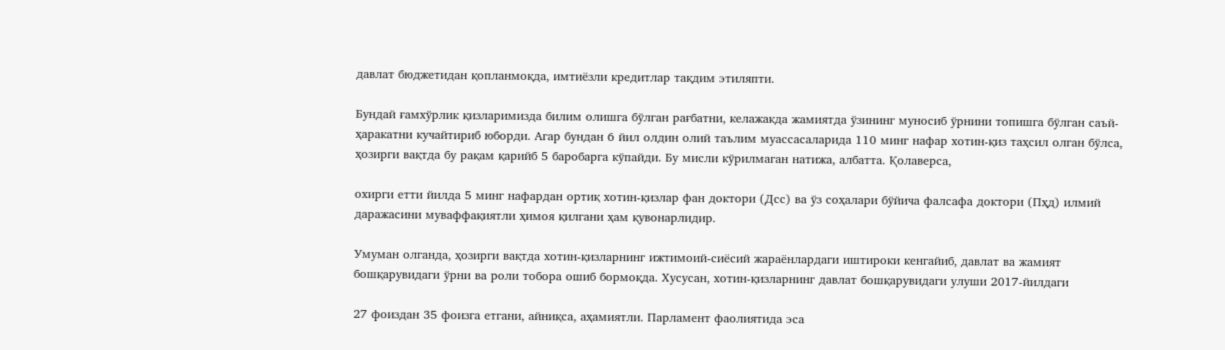давлат бюджетидан қопланмоқда, имтиёзли кредитлар тақдим этиляпти.

Бундай ғамхўрлик қизларимизда билим олишга бўлган рағбатни, келажакда жамиятда ўзининг муносиб ўрнини топишга бўлган саъй-ҳаракатни кучайтириб юборди. Агар бундан 6 йил олдин олий таълим муассасаларида 110 минг нафар хотин-қиз таҳсил олган бўлса, ҳозирги вақтда бу рақам қарийб 5 баробарга кўпайди. Бу мисли кўрилмаган натижа, албатта. Қолаверса,

охирги етти йилда 5 минг нафардан ортиқ хотин-қизлар фан доктори (Дсc) ва ўз соҳалари бўйича фалсафа доктори (Пҳд) илмий даражасини муваффақиятли ҳимоя қилгани ҳам қувонарлидир.

Умуман олганда, ҳозирги вақтда хотин-қизларнинг ижтимоий-сиёсий жараёнлардаги иштироки кенгайиб, давлат ва жамият бошқарувидаги ўрни ва роли тобора ошиб бормоқда. Хусусан, хотин-қизларнинг давлат бошқарувидаги улуши 2017-йилдаги

27 фоиздан 35 фоизга етгани, айниқса, аҳамиятли. Парламент фаолиятида эса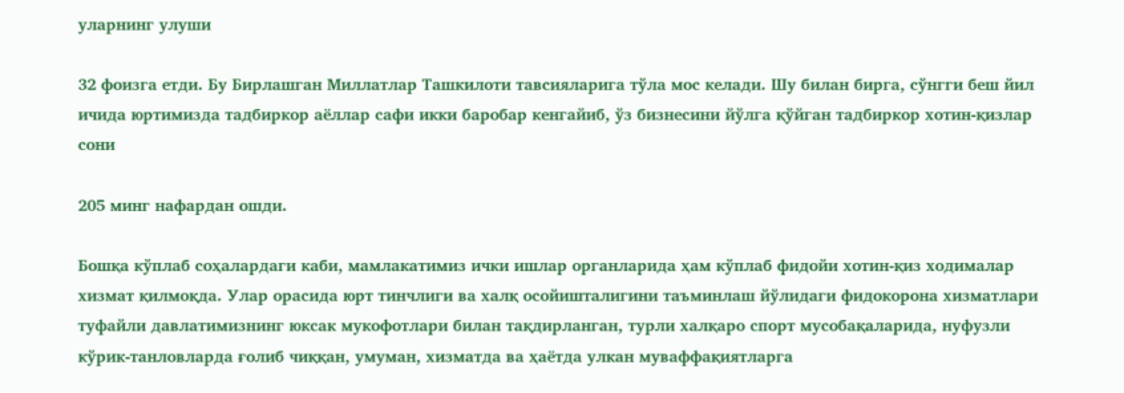уларнинг улуши

32 фоизга етди. Бу Бирлашган Миллатлар Ташкилоти тавсияларига тўла мос келади. Шу билан бирга, сўнгги беш йил ичида юртимизда тадбиркор аёллар сафи икки баробар кенгайиб, ўз бизнесини йўлга қўйган тадбиркор хотин-қизлар сони

205 минг нафардан ошди.

Бошқа кўплаб соҳалардаги каби, мамлакатимиз ички ишлар органларида ҳам кўплаб фидойи хотин-қиз ходималар хизмат қилмоқда. Улар орасида юрт тинчлиги ва халқ осойишталигини таъминлаш йўлидаги фидокорона хизматлари туфайли давлатимизнинг юксак мукофотлари билан тақдирланган, турли халқаро спорт мусобақаларида, нуфузли кўрик-танловларда ғолиб чиққан, умуман, хизматда ва ҳаётда улкан муваффақиятларга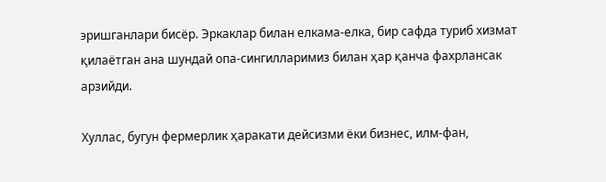эришганлари бисёр. Эркаклар билан елкама-елка, бир сафда туриб хизмат қилаётган ана шундай опа-сингилларимиз билан ҳар қанча фахрлансак арзийди.

Хуллас, бугун фермерлик ҳаракати дейсизми ёки бизнес, илм-фан,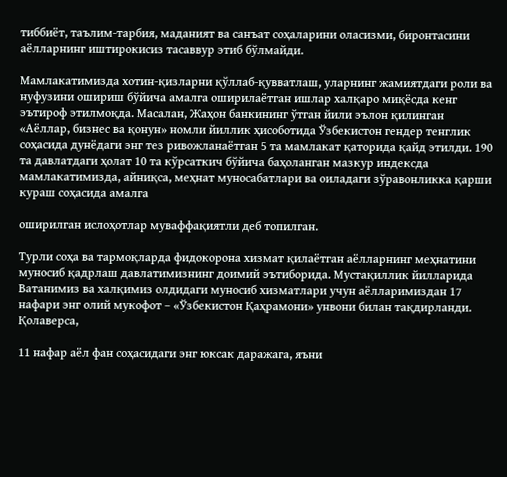тиббиёт, таълим-тарбия, маданият ва санъат соҳаларини оласизми, биронтасини аёлларнинг иштирокисиз тасаввур этиб бўлмайди.

Мамлакатимизда хотин-қизларни қўллаб-қувватлаш, уларнинг жамиятдаги роли ва нуфузини ошириш бўйича амалга оширилаётган ишлар халқаро миқёсда кенг эътироф этилмоқда. Масалан, Жаҳон банкининг ўтган йили эълон қилинган «Аёллар, бизнес ва қонун» номли йиллик ҳисоботида Ўзбекистон гендер тенглик соҳасида дунёдаги энг тез ривожланаётган 5 та мамлакат қаторида қайд этилди. 190 та давлатдаги ҳолат 10 та кўрсаткич бўйича баҳоланган мазкур индексда мамлакатимизда, айниқса, меҳнат муносабатлари ва оиладаги зўравонликка қарши кураш соҳасида амалга

оширилган ислоҳотлар муваффақиятли деб топилган.

Турли соҳа ва тармоқларда фидокорона хизмат қилаётган аёлларнинг меҳнатини муносиб қадрлаш давлатимизнинг доимий эътиборида. Мустақиллик йилларида Ватанимиз ва халқимиз олдидаги муносиб хизматлари учун аёлларимиздан 17 нафари энг олий мукофот – «Ўзбекистон Қаҳрамони» унвони билан тақдирланди. Қолаверса,

11 нафар аёл фан соҳасидаги энг юксак даражага, яъни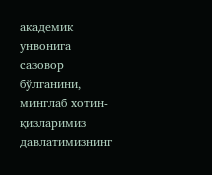академик унвонига сазовор бўлганини, минглаб хотин-қизларимиз давлатимизнинг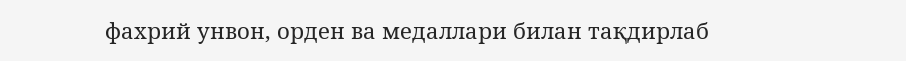фахрий унвон, орден ва медаллари билан тақдирлаб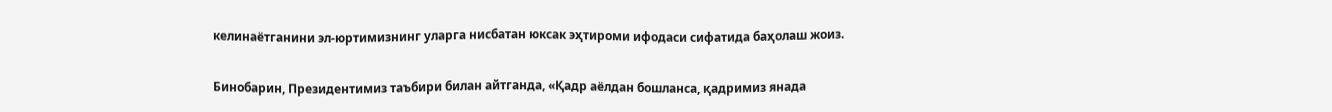келинаётганини эл-юртимизнинг уларга нисбатан юксак эҳтироми ифодаси сифатида баҳолаш жоиз.

Бинобарин, Президентимиз таъбири билан айтганда, «Қадр аёлдан бошланса, қадримиз янада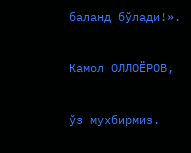баланд бўлади!».

Камол ОЛЛОЁРОВ,

ўз мухбирмиз.